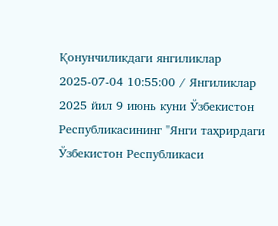Қонунчиликдаги янгиликлар
2025-07-04 10:55:00 / Янгиликлар
2025 йил 9 июнь куни Ўзбекистон Республикасининг "Янги таҳрирдаги Ўзбекистон Республикаси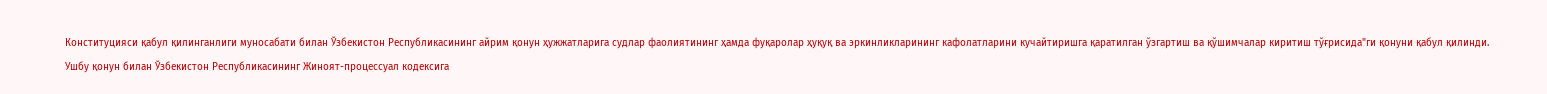Конституцияси қабул қилинганлиги муносабати билан Ўзбекистон Республикасининг айрим қонун ҳужжатларига судлар фаолиятининг ҳамда фуқаролар ҳуқуқ ва эркинликларининг кафолатларини кучайтиришга қаратилган ўзгартиш ва қўшимчалар киритиш тўғрисида"ги қонуни қабул қилинди.
Ушбу қонун билан Ўзбекистон Республикасининг Жиноят-процессуал кодексига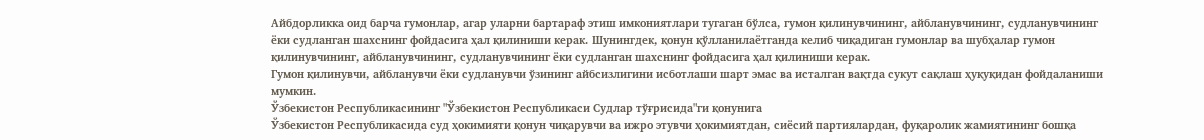Айбдорликка оид барча гумонлар, агар уларни бартараф этиш имкониятлари тугаган бўлса, гумон қилинувчининг, айбланувчининг, судланувчининг ёки судланган шахснинг фойдасига ҳал қилиниши керак. Шунингдек, қонун қўлланилаётганда келиб чиқадиган гумонлар ва шубҳалар гумон қилинувчининг, айбланувчининг, судланувчининг ёки судланган шахснинг фойдасига ҳал қилиниши керак.
Гумон қилинувчи, айбланувчи ёки судланувчи ўзининг айбсизлигини исботлаши шарт эмас ва исталган вақтда сукут сақлаш ҳуқуқидан фойдаланиши мумкин.
Ўзбекистон Республикасининг "Ўзбекистон Республикаси Судлар тўғрисида"ги қонунига
Ўзбекистон Республикасида суд ҳокимияти қонун чиқарувчи ва ижро этувчи ҳокимиятдан, сиёсий партиялардан, фуқаролик жамиятининг бошқа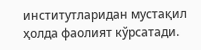институтларидан мустақил ҳолда фаолият кўрсатади.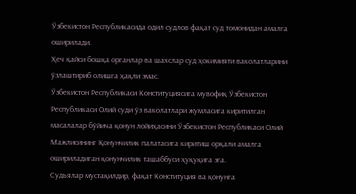Ўзбекистон Республикасида одил судлов фақат суд томонидан амалга оширилади.
Ҳеч қайси бошқа органлар ва шахслар суд ҳокимияти ваколатларини ўзлаштириб олишга ҳақли эмас.
Ўзбекистон Республикаси Конституциясига мувофиқ Ўзбекистон Республикаси Олий суди ўз ваколатлари жумласига киритилган масалалар бўйича қонун лойиҳасини Ўзбекистон Республикаси Олий Мажлисининг Қонунчилик палатасига киритиш орқали амалга ошириладиган қонунчилик ташаббуси ҳуқуқига эга.
Судьялар мустақилдир, фақат Конституция ва қонунга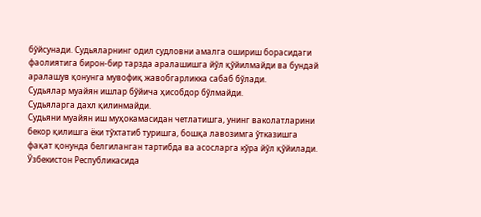бўйсунади. Судьяларнинг одил судловни амалга ошириш борасидаги фаолиятига бирон-бир тарзда аралашишга йўл қўйилмайди ва бундай аралашув қонунга мувофиқ жавобгарликка сабаб бўлади.
Судьялар муайян ишлар бўйича ҳисобдор бўлмайди.
Судьяларга дахл қилинмайди.
Судьяни муайян иш муҳокамасидан четлатишга, унинг ваколатларини бекор қилишга ёки тўхтатиб туришга, бошқа лавозимга ўтказишга фақат қонунда белгиланган тартибда ва асосларга кўра йўл қўйилади.
Ўзбекистон Республикасида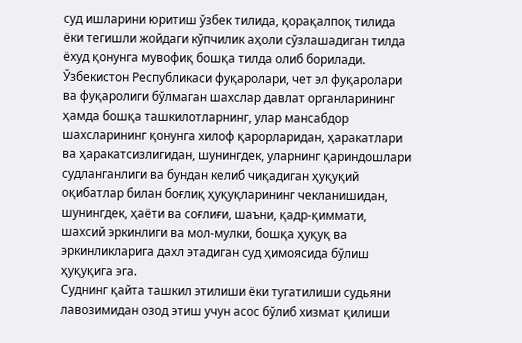суд ишларини юритиш ўзбек тилида, қорақалпоқ тилида ёки тегишли жойдаги кўпчилик аҳоли сўзлашадиган тилда ёхуд қонунга мувофиқ бошқа тилда олиб борилади.
Ўзбекистон Республикаси фуқаролари, чет эл фуқаролари ва фуқаролиги бўлмаган шахслар давлат органларининг ҳамда бошқа ташкилотларнинг, улар мансабдор шахсларининг қонунга хилоф қарорларидан, ҳаракатлари ва ҳаракатсизлигидан, шунингдек, уларнинг қариндошлари судланганлиги ва бундан келиб чиқадиган ҳуқуқий оқибатлар билан боғлиқ ҳуқуқларининг чекланишидан, шунингдек, ҳаёти ва соғлиғи, шаъни, қадр-қиммати, шахсий эркинлиги ва мол-мулки, бошқа ҳуқуқ ва эркинликларига дахл этадиган суд ҳимоясида бўлиш ҳуқуқига эга.
Суднинг қайта ташкил этилиши ёки тугатилиши судьяни лавозимидан озод этиш учун асос бўлиб хизмат қилиши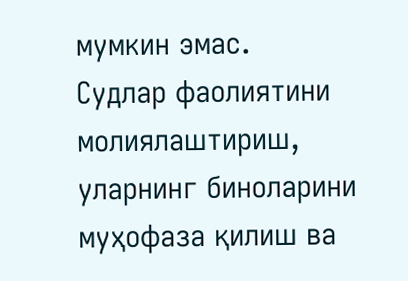мумкин эмас.
Судлар фаолиятини молиялаштириш, уларнинг биноларини муҳофаза қилиш ва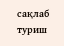сақлаб туриш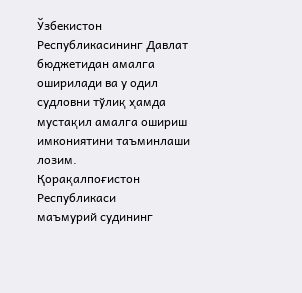Ўзбекистон Республикасининг Давлат бюджетидан амалга оширилади ва у одил судловни тўлиқ ҳамда мустақил амалга ошириш имкониятини таъминлаши лозим.
Қорақалпоғистон Республикаси
маъмурий судининг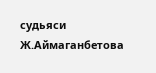судьяси Ж.Аймаганбетова